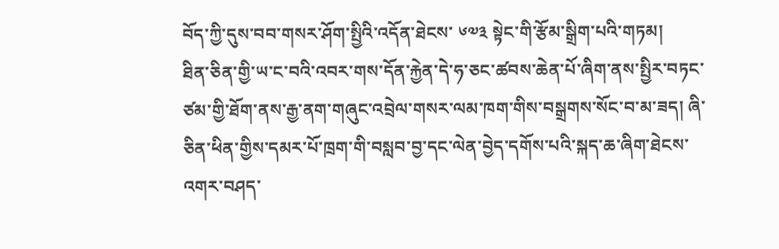བོད་ཀྱི་དུས་བབ་གསར་ཤོག་སྤྱིའི་འདོན་ཐེངས་ ༦༧༣ སྟེང་གི་རྩོམ་སྒྲིག་པའི་གཏམ།
ཐིན་ཅིན་གྱི་ཡ་ང་བའི་འབར་གས་དོན་རྐྱེན་དེ་ཧ་ཅང་ཚབས་ཆེན་པོ་ཞིག་ནས་སྤྱིར་བཏང་ཙམ་གྱི་ཐོག་ནས་རྒྱ་ནག་གཞུང་འབྲེལ་གསར་ལམ་ཁག་གིས་བསྒྲགས་སོང་བ་མ་ཟད། ཞི་ཅིན་ཕིན་གྱིས་དམར་པོ་ཁྲག་གི་བསླབ་བྱ་དང་ལེན་བྱེད་དགོས་པའི་སྐད་ཆ་ཞིག་ཐེངས་འགར་བཤད་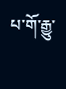པ་གོ་རྒྱུ་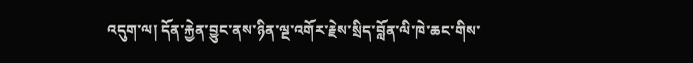འདུག་ལ། དོན་རྐྱེན་བྱུང་ནས་ཉིན་ལྔ་འགོར་རྗེས་སྲིད་བློན་ལི་ཁེ་ཆང་གིས་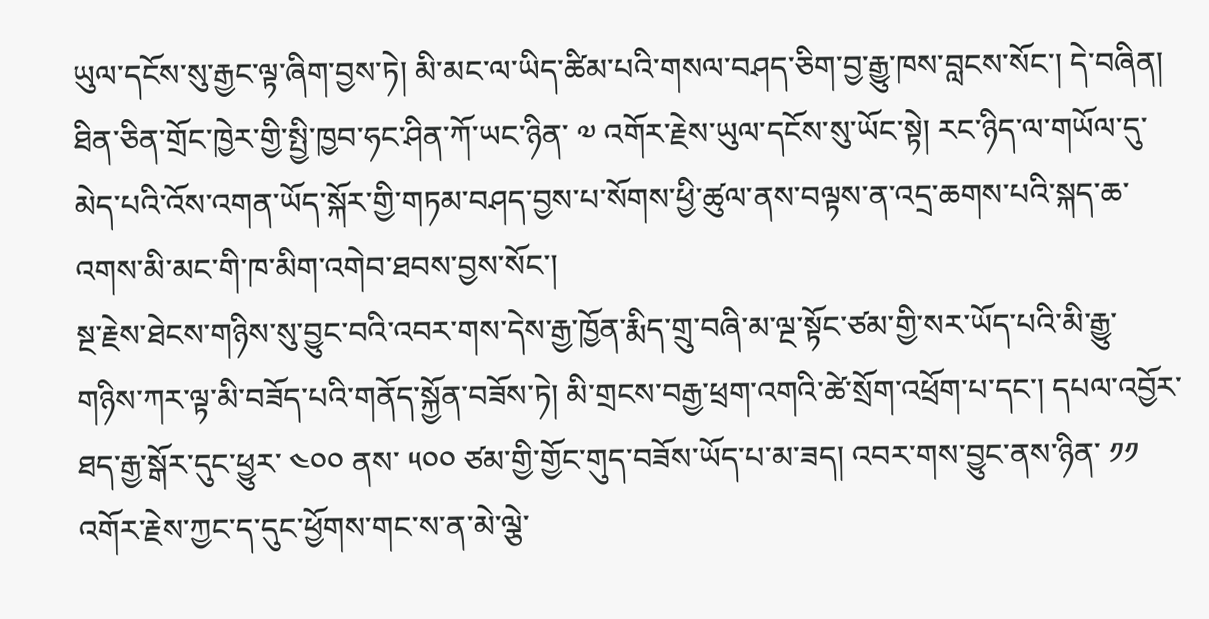ཡུལ་དངོས་སུ་རྒྱང་ལྟ་ཞིག་བྱས་ཏེ། མི་མང་ལ་ཡིད་ཚིམ་པའི་གསལ་བཤད་ཅིག་བྱ་རྒྱུ་ཁས་བླངས་སོང་། དེ་བཞིན། ཐིན་ཅིན་གྲོང་ཁྱེར་གྱི་སྤྱི་ཁྱབ་ཧང་ཤིན་ཀོ་ཡང་ཉིན་ ༧ འགོར་རྗེས་ཡུལ་དངོས་སུ་ཡོང་སྟེ། རང་ཉིད་ལ་གཡོལ་དུ་མེད་པའི་འོས་འགན་ཡོད་སྐོར་གྱི་གཏམ་བཤད་བྱས་པ་སོགས་ཕྱི་ཚུལ་ནས་བལྟས་ན་འདྲ་ཆགས་པའི་སྐད་ཆ་འགས་མི་མང་གི་ཁ་མིག་འགེབ་ཐབས་བྱས་སོང་།
སྔ་རྗེས་ཐེངས་གཉིས་སུ་བྱུང་བའི་འབར་གས་དེས་རྒྱ་ཁྱོན་རྨིད་གྲུ་བཞི་མ་ལྔ་སྟོང་ཙམ་གྱི་སར་ཡོད་པའི་མི་རྒྱུ་གཉིས་ཀར་ལྟ་མི་བཟོད་པའི་གནོད་སྐྱོན་བཟོས་ཏེ། མི་གྲངས་བརྒྱ་ཕྲག་འགའི་ཚེ་སྲོག་འཕྲོག་པ་དང་། དཔལ་འབྱོར་ཐད་རྒྱ་སྒོར་དུང་ཕྱུར་ ༤༠༠ ནས་ ༥༠༠ ཙམ་གྱི་གྱོང་གུད་བཟོས་ཡོད་པ་མ་ཟད། འབར་གས་བྱུང་ནས་ཉིན་ ༡༡ འགོར་རྗེས་ཀྱང་ད་དུང་ཕྱོགས་གང་ས་ན་མེ་ལྕེ་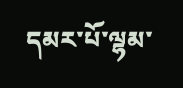དམར་པོ་ལྷམ་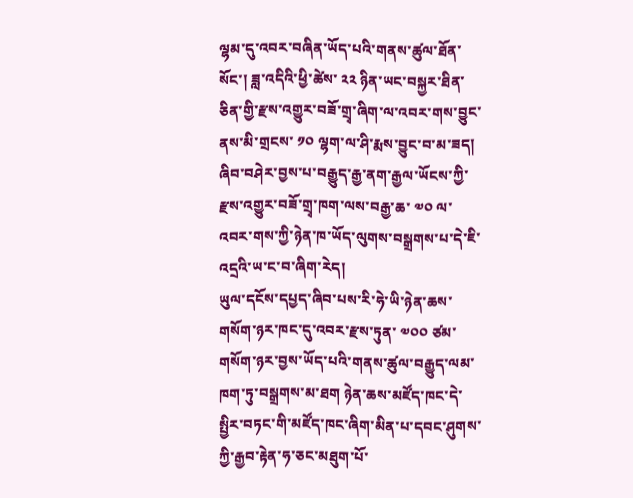ལྷམ་དུ་འབར་བཞིན་ཡོད་པའི་གནས་ཚུལ་ཐོན་སོང་། ཟླ་འདིའི་ཕྱི་ཚེས་ ༢༢ ཉིན་ཡང་བསྐྱར་ཐིན་ཅིན་གྱི་རྫས་འགྱུར་བཟོ་གྲྭ་ཞིག་ལ་འབར་གས་བྱུང་ནས་མི་གྲངས་ ༡༠ ལྷག་ལ་ཤི་རྨས་བྱུང་བ་མ་ཟད། ཞིབ་བཤེར་བྱས་པ་བརྒྱུད་རྒྱ་ནག་རྒྱལ་ཡོངས་ཀྱི་རྫས་འགྱུར་བཟོ་གྲྭ་ཁག་ལས་བརྒྱ་ཆ་ ༧༠ ལ་འབར་གས་ཀྱི་ཉེན་ཁ་ཡོད་ལུགས་བསྒྲགས་པ་དེ་ཇི་འདྲའི་ཡ་ང་བ་ཞིག་རེད།
ཡུལ་དངོས་དཔྱད་ཞིབ་པས་རི་ཧེ་ཡི་ཉེན་ཆས་གསོག་ཉར་ཁང་དུ་འབར་རྫས་ཏུན་ ༧༠༠ ཙམ་གསོག་ཉར་བྱས་ཡོད་པའི་གནས་ཚུལ་བརྒྱུད་ལམ་ཁག་ཏུ་བསྒྲགས་མ་ཐག ཉེན་ཆས་མཛོད་ཁང་དེ་སྤྱིར་བཏང་གི་མཛོད་ཁང་ཞིག་མིན་པ་དབང་ཤུགས་ཀྱི་རྒྱབ་རྟེན་ཧ་ཅང་མཐུག་པོ་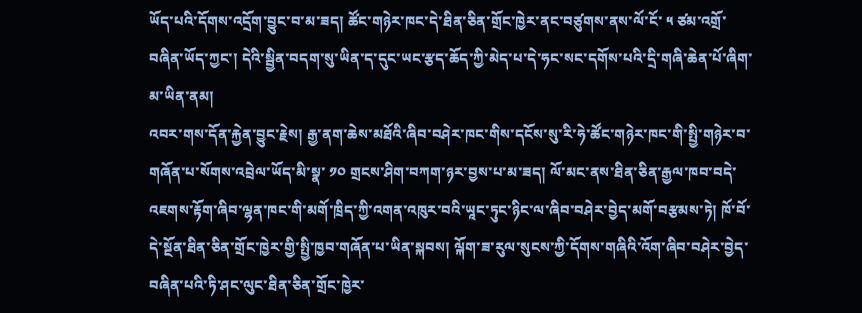ཡོད་པའི་དོགས་འདྲོག་བྱུང་བ་མ་ཟད། ཚོང་གཉེར་ཁང་དེ་ཐིན་ཅིན་གྲོང་ཁྱེར་ནང་བཙུགས་ནས་ལོ་ངོ་ ༥ ཙམ་འགྲོ་བཞིན་ཡོད་ཀྱང་། དེའི་སྦྱིན་བདག་སུ་ཡིན་ད་དུང་ཡང་རྩད་ཆོད་ཀྱི་མེད་པ་དེ་ཧང་སང་དགོས་པའི་དྲི་གཞི་ཆེན་པོ་ཞིག་མ་ཡིན་ནམ།
འབར་གས་དོན་རྐྱེན་བྱུང་རྗེས། རྒྱ་ནག་ཆེས་མཐོའི་ཞིབ་བཤེར་ཁང་གིས་དངོས་སུ་རི་ཧེ་ཚོང་གཉེར་ཁང་གི་སྤྱི་གཉེར་བ་གཞོན་པ་སོགས་འབྲེལ་ཡོད་མི་སྣ་ ༡༠ གྲངས་ཤིག་བཀག་ཉར་བྱས་པ་མ་ཟད། ལོ་མང་ནས་ཐིན་ཅིན་རྒྱལ་ཁབ་བདེ་འཇགས་རྟོག་ཞིབ་ལྷན་ཁང་གི་མགོ་ཁྲིད་ཀྱི་འགན་འཁུར་བའི་ཡཱང་ཏུང་ཉིང་ལ་ཞིབ་བཤེར་བྱེད་མགོ་བརྩམས་ཏེ། ཁོ་བོ་དེ་སྔོན་ཐིན་ཅིན་གྲོང་ཁྱེར་གྱི་སྤྱི་ཁྱབ་གཞོན་པ་ཡིན་སྐབས། ལྐོག་ཟ་རུལ་སུངས་ཀྱི་དོགས་གཞིའི་འོག་ཞིབ་བཤེར་བྱེད་བཞིན་པའི་ཏི་ཤང་ལུང་ཐིན་ཅིན་གྲོང་ཁྱེར་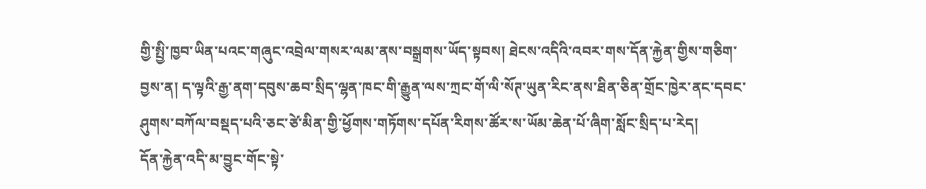གྱི་སྤྱི་ཁྱབ་ཡིན་པའང་གཞུང་འབྲེལ་གསར་ལམ་ནས་བསྒྲགས་ཡོད་སྟབས། ཐེངས་འདིའི་འབར་གས་དོན་རྐྱེན་གྱིས་གཅིག་བྱས་ན། ད་ལྟའི་རྒྱ་ནག་དབུས་ཆབ་སྲིད་ལྷན་ཁང་གི་རྒྱུན་ལས་ཀྲང་གོ་ལི་སོཊ་ཡུན་རིང་ནས་ཐིན་ཅིན་གྲོང་ཁྱེར་ནང་དབང་ཤུགས་བཀོལ་བསྡད་པའི་ཅང་ཙེ་མིན་གྱི་ཕྱོགས་གཏོགས་དཔོན་རིགས་ཚོར་ས་ཡོམ་ཆེན་པོ་ཞིག་སློང་སྲིད་པ་རེད།
དོན་རྐྱེན་འདི་མ་བྱུང་གོང་སྟེ་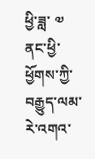ཕྱི་ཟླ་ ༧ ནང་ཕྱི་ཕྱོགས་ཀྱི་བརྒྱུད་ལམ་རེ་འགའ་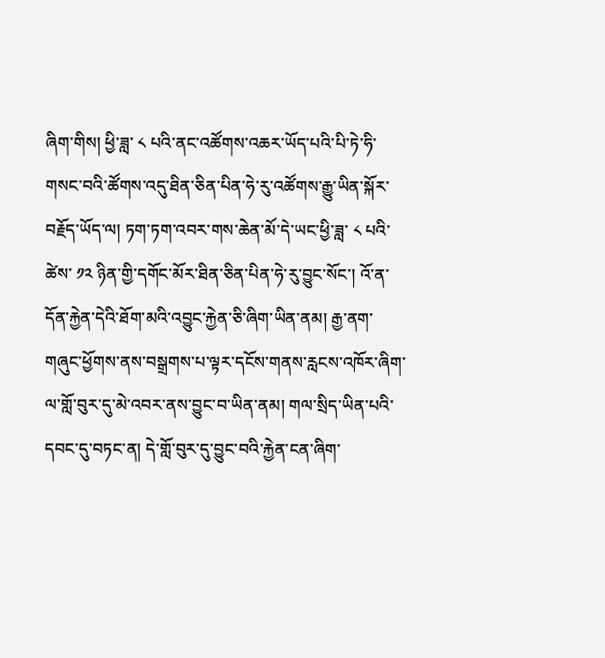ཞིག་གིས། ཕྱི་ཟླ་ ༨ པའི་ནང་འཚོགས་འཆར་ཡོད་པའི་པི་ཏེ་ཧི་གསང་བའི་ཚོགས་འདུ་ཐིན་ཅིན་པིན་ཧེ་རུ་འཚོགས་རྒྱུ་ཡིན་སྐོར་བརྗོད་ཡོད་ལ། ཏག་ཏག་འབར་གས་ཆེན་མོ་དེ་ཡང་ཕྱི་ཟླ་ ༨ པའི་ཚེས་ ༡༢ ཉིན་གྱི་དགོང་མོར་ཐིན་ཅིན་པིན་ཧེ་རུ་བྱུང་སོང་། འོ་ན་དོན་རྐྱེན་དེའི་ཐོག་མའི་འབྱུང་རྐྱེན་ཅི་ཞིག་ཡིན་ནམ། རྒྱ་ནག་གཞུང་ཕྱོགས་ནས་བསྒྲགས་པ་ལྟར་དངོས་གནས་རླངས་འཁོར་ཞིག་ལ་གློ་བུར་དུ་མེ་འབར་ནས་བྱུང་བ་ཡིན་ནམ། གལ་སྲིད་ཡིན་པའི་དབང་དུ་བཏང་ན། དེ་གློ་བུར་དུ་བྱུང་བའི་རྐྱེན་ངན་ཞིག་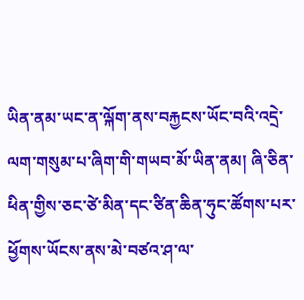ཡིན་ནམ་ཡང་ན་ལྐོག་ནས་བརྐྱངས་ཡོང་བའི་འདྲེ་ལག་གསུམ་པ་ཞིག་གི་གཡབ་མོ་ཡིན་ནམ། ཞི་ཅིན་ཕིན་གྱིས་ཅང་ཙེ་མིན་དང་ཙིན་ཆིན་ཧུང་ཚོགས་པར་ཕྱོགས་ཡོངས་ནས་མེ་བཙའ་ཤ་ལ་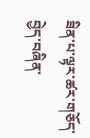ཟིན་པ་ལྟར་ཚར་གཅོད་བྱེད་བཞིན་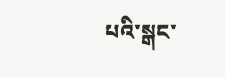པའི་སྒང་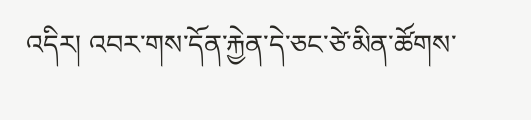འདིར། འབར་གས་དོན་རྐྱེན་དེ་ཅང་ཙེ་མིན་ཚོགས་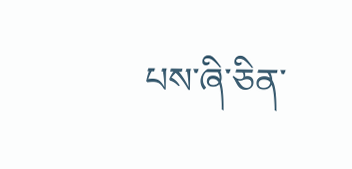པས་ཞི་ཅིན་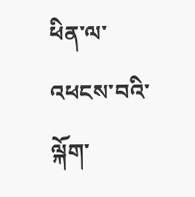ཕིན་ལ་འཕངས་བའི་ལྐོག་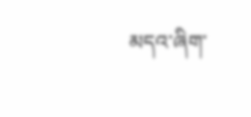མདའ་ཞིག་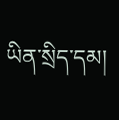ཡིན་སྲིད་དམ།